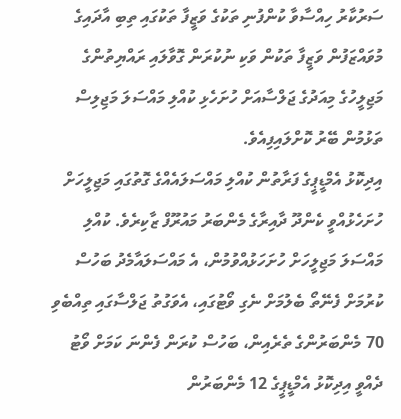ސަރުކާރު ހިއްސާވާ ކުންފުނި ތަކުގެ ވަޒީފާ ތަކުގައި ތިބި އާދައިގެ މުވައްޒަފުން ވަޒީފާ ތަކުން ވަކި ނުކުރަން ގޮވާލައި ރައްޔިތުންގެ މަޖިލީހުގެ މިއަދުގެ ޖަލްސާއަށް ހުށަހެޅި ކުއްލި މައްސަލަ މަޖިލިސް ތަޅުމުން ބޭރު ކޮށްލައިފިއެވެ.
އިދިކޮޅު އެމްޑީޕީގެ ފަރާތުން ކުއްލި މައްސަލައެއްގެ ގޮތުގައި މަޖިލީހަށް ހުށަހެޅުއްވީ ކެންދޫ ދާއިރާގެ މެންބަރު މައުރޫފް ޒާކިރެވެ. ކުއްލި މައްސަލަ މަޖިލީހަށް ހުށަހަޅުއްވުމުން، އެ މައްސަލައާމެދު ބަހުސް ކުރުމަށް ފެނޭތޯ ބެލުމަށް ނެގި ވޯޓުގައި، އެވަގުތު ޖަލްސާގައި ތިއްބެވި 70 މެންބަރުންގެ ތެރެއިން، ބަހުސް ކުރަން ފެންނަ ކަމަށް ވޯޓު ދެއްވީ އިދިކޮޅު އެމްޑީޕީގެ 12 މެންބަރުން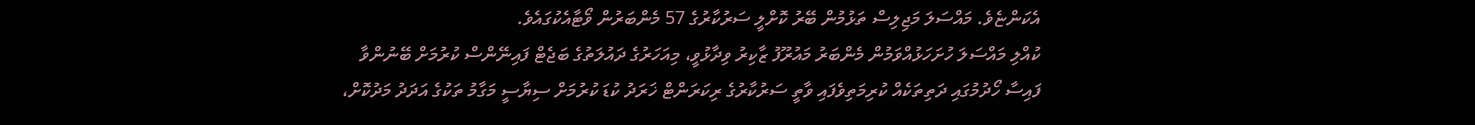އެކަންޏެވެ. މައްސަލަ މަޖިލިސް ތަޅުމުން ބޭރު ކޮށްލީ ސަރުކާރުގެ 57 މެންބަރުން ވޯޓާއެކުގައެވެ.
ކުއްލި މައްސަލަ ހުށަހަޅުއްވަމުން މެންބަރު މައުރޫފު ޒާކިރު ވިދާޅުވީ، މިއަހަރުގެ ދައުލަތުގެ ބަޖެޓް ފައިނޭންސް ކުރުމަށް ބޭނުންވާ ފައިސާ ހޯދުމުގައި ދަތިތަކެއް ކުރިމަތިވެފައި ވާތީ ސަރުކާރުގެ ރިކަރަންޓް ޚަރަދު ކުޑަ ކުރުމަށް ސިޔާސީ މަގާމު ތަކުގެ އަދަދު މަދުކޮށް،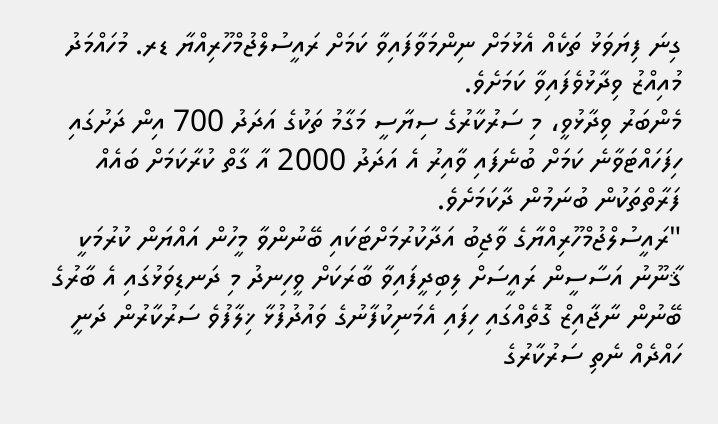ގިނަ ފިޔަވަޅު ތަކެއް އެޅުމަށް ނިންމަވާފައިވާ ކަމަށް ރައީސުލްޖުމްހޫރިއްޔާ ޑރ. މުހައްމަދު މުއިއްޒު ވިދާޅުވެފައިވާ ކަމަށެވެ.
މެންބަރު ވިދާޅުވީ، މި ސަރުކާރުގެ ސިޔާސީ މަގާމު ތަކުގެ އަދަދު 700 އިން ދަށުގައި ހިފަހައްޓަވާނެ ކަމަށް ބުނެފައި ވާއިރު އެ އަދަދު 2000 އާ ގާތް ކުރާކަމަށް ބައެއް ފަރާތްތަކުން ބުނަމުން ދާކަމަށެވެ.
"ރައީސުލްޖުމްހޫރިއްޔާގެ ވާޖިބު އަދާކުރުމަށްޓަކައި ބޭނުންވާ މީހުން އައްޔަން ކުރުމަކީ ޤާނޫނު އަސާސީން ރައީސަށް ލިބިދީފައިވާ ބާރަކަށް ވީހިނދު މި ދަނޑިވަޅުގައި އެ ބާރުގެ ބޭނުން ނާޖާއިޒް ގޮތެއްގައި ހިފައި އެމަނިކުފާނުގެ ވައުދުފުޅާ ޚިލާފުވެ ސަރުކާރުން ދަނީ ހައްދެއް ނެތި ސަރުކާރުގެ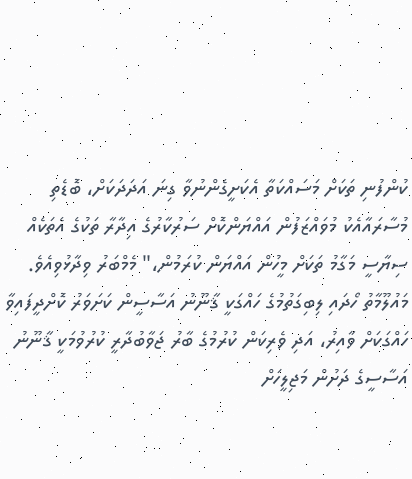ކުންފުނި ތަކަށް މަސައްކަތާ އެކަށީގެންނުވާ ގިނަ އަދަދަކަށް، ބޮޑެތި މުސާރައާއެކު މުވައްޒަފުން އައްޔަންކޮށް ސަރުކާރުގެ އިދާރާ ތަކުގެ އެތަކެއް ސިޔާސީ މަގާމު ތަކަށް މީހުން އައްޔަން ކުރަމުން،" މެމްބަރު ވިދާޅުވިއެވެ.
މައުލޫމާތު ހޯދައި ލިބިގަތުމުގެ ހައްގަކީ ޤާނޫނު އަސާސީން ކަށަވަރު ކޮށްދީފައިވާ ހައްގަކަށް ވާއިރު، އަދި ވެރިކަން ކުރުމުގެ ބާރު ޖަވާބުދާރީ ކުރުވުމަކީ ޤާނޫނު އަސާސީގެ ދަށުން މަޖިލީހަށް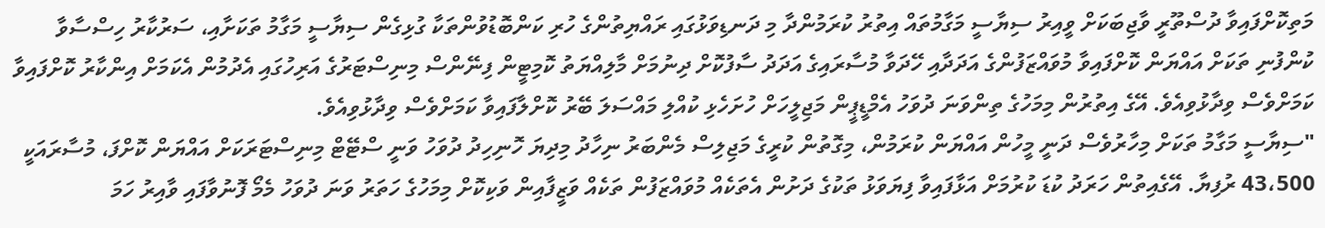މަތިކޮށްފައިވާ ދުސްތޫރީ ވާޖިބަކަށް ވީއިރު ސިޔާސީ މަގާމުތައް އިތުރު ކުރަމުންދާ މި ދަނޑިވަޅުގައި ރައްޔިތުންގެ ހުރި ކަންބޮޑުވުންތަކާ ގުޅިގެން ސިޔާސީ މަގާމު ތަކަށާއި، ސަރުކާރު ހިސްސާވާ ކުންފުނި ތަކަށް އައްޔަން ކޮށްފައިވާ މުވައްޒަފުންގެ އަދަދާއި ހޭދަވާ މުސާރައިގެ އަދަދު ސާފުކޮށް ދިނުމަށް މާލިއްޔަތު ކޮމިޓީން ފިނޭންސް މިނިސްޓަރުގެ އަރިހުގައި އެދުމުން އެކަމަށް އިންކާރު ކޮށްފައިވާ ކަމަށްވެސް ވިދާޅުވިއެވެ. އޭގެ އިތުރުން މިމަހުގެ ތިންވަނަ ދުވަހު އެމްޑީޕީން މަޖިލީހަށް ހުށަހެޅި ކުއްލި މައްސަލަ ބޭރު ކޮށްލާފައިވާ ކަމަށްވެސް ވިދާޅުވިއެވެ.
"ސިޔާސީ މަގާމު ތަކަށް މިހާރުވެސް ދަނީ މީހުން އައްޔަން ކުރަމުން، މިގޮތުން ކުރީގެ މަޖިލިސް މެންބަރު ނިހާދު މިދިޔަ ހޮނިހިދު ދުވަހު ވަނީ ސްޓޭޓް މިނިސްޓަރަކަށް އައްޔަން ކޮށްފަ، މުސާރައަކީ 43،500 ރުފިޔާ. އޭގެއިތުން ހަރަދު ކުޑަ ކުރުމަށް އަޅާފައިވާ ފިޔަވަޅު ތަކުގެ ދަށުން އެތަކެއް މުވައްޒަފުން ތަކެއް ވަޒީފާއިން ވަކިކޮށް މިމަހުގެ ހަތަރު ވަނަ ދުވަހު މެމޯ ފޮނުވާފައި ވާއިރު ހަމަ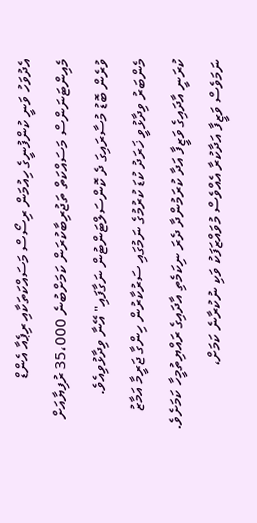އެދުވަހު ވަނީ ކުންފުނީގެ ހިއުމަން ރިސޯސް މަސައްކަތަކާއި ރިޕެއާ އެންޑް މެއިންޓަނަންސް މަސައްކަތް ތަޖުރިބާކުރަން ކަމަށްބުނެ 35،000 ރުފިޔާއަށް ވުރެން ބޮޑު މުސާރައިގަ ދެ ކޮންސަލްޓަންޓުން ނަގާފައި" އޭނާ ވިދާޅުވިއެވެ.
މެންބަރު ވިދާޅުވީ ޚަރަދު ކުޑަ ކުރުމުގެ ނަމުގައި ސަރުކާރުން ހިންގާ ޖަރީމާ އަމާޒު ކުރަނީ އާދައިގެ ވަޒީފާ އަދާ ކުރަމުންދާ ދެރަ ނިކަމެތި އާދައިގެ ރައްޔިތުމީހާ ކަމަށެވެ.
ނަމަވެސް ވަޒީފާ އަދާކުރާ އެއްވެސް މުވައްޒަފަކު ވަކި ނުކުރާނެ ކަމަށް،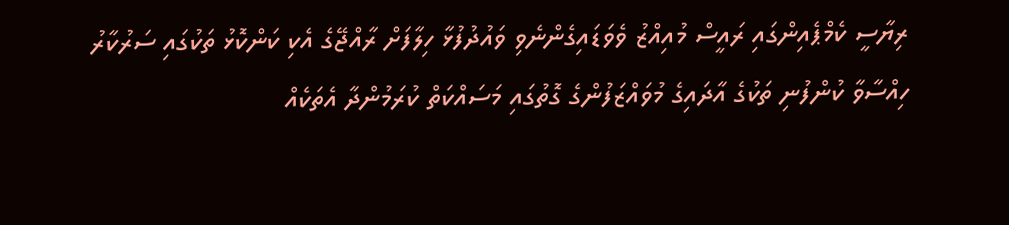ރިޔާސީ ކެމްޕެއިންގައި ރައީސް މުއިއްޒު ވެވަޑައިގެންނެވި ވައުދުފުޅާ ހިލާފަށް ރާއްޖޭގެ އެކި ކަންކޮޅު ތަކުގައި ސަރުކާރު ހިއްސާވާ ކުންފުނި ތަކުގެ އާދައިގެ މުވައްޒަފުންގެ ގޮތުގައި މަސައްކަތް ކުރަމުންދާ އެތަކެއް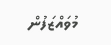މުވައްޒަފުން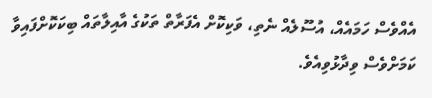އެއްވެސް ހަމައެއް، އުސޫލެއް ނެތި، ވަކިކޮށް އެފަރާތް ތަކުގެ އާއިލާތައް ބިކަކޮށްފައިވާ ކަމަށްވެސް ވިދާޅުވިއެވެ.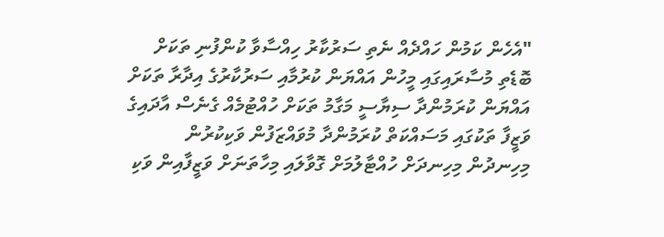"އެހެން ކަމުން ހައްދެއް ނެތި ސަރުކާރު ހިއްސާވާ ކުންފުނި ތަކަށް ބޮޑެތި މުސާރައިގައި މީހުން އައްޔަން ކުރުމާއި ސަރުކާރުގެ އިދާރާ ތަކަށް އައްޔަން ކުރަމުންދާ ސިޔާސީ މަގާމު ތަކަށް ހުއްޓުމެއް ގެނެސް އާދައިގެ ވަޒީފާ ތަކުގައި މަސައްކަތް ކުރަމުންދާ މުވައްޒަފުން ވަކިކުރުން މިހިނދުން މިހިނދަށް ހުއްޓާލުމަށް ގޮވާލައި މިހާތަނަށް ވަޒީފާއިން ވަކި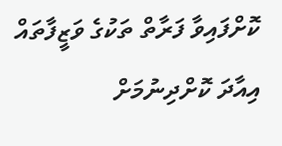ކޮށްފައިވާ ފަރާތް ތަކުގެ ވަޒީފާތައް އިއާދަ ކޮށްދިނުމަށް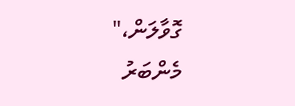ގޮވާލަން،" މެންބަރު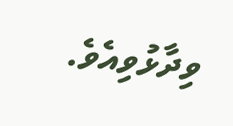ވިދާޅުވިއެވެ.